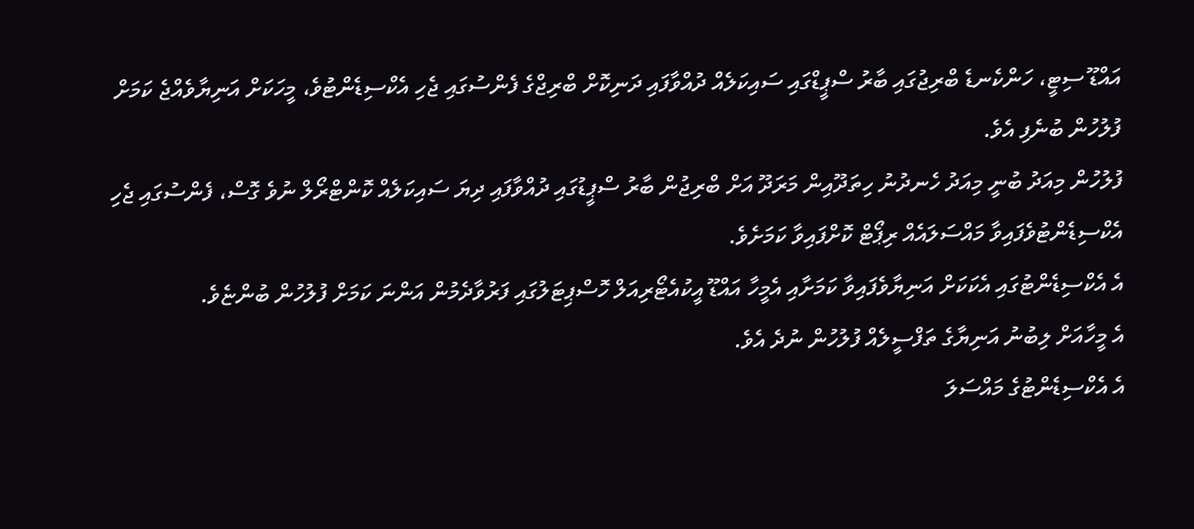އައްޑޫ ސިޓީ، ހަންކެނޑެ ބްރިޖުގައި ބާރު ސްޕީޑްގައި ސައިކަލެއް ދުއްވާފައި ދަނިކޮށް ބްރިޖްގެ ފެންސުގައި ޖެހި އެކްސިޑެންޓުވެ، މީހަކަށް އަނިޔާވެއްޖެ ކަމަށް ފުލުހުން ބުނެފި އެވެ.
ފުލުހުން މިއަދު ބުނީ މިއަދު ހެނދުނު ހިތަދޫއިން މަރަދޫ އަށް ބްރިޖުން ބާރު ސްޕީޑުގައި ދުއްވާފައި ދިޔަ ސައިކަލެއް ކޮންޓްރޯލް ނުވެ ގޮސް، ފެންސުގައި ޖެހި އެކްސިޑެންޓުވެފައިވާ މައްސަލައެއް ރިޕޯޓް ކޮށްފައިވާ ކަމަށެވެ.
އެ އެކްސިޑެންޓުގައި އެކަކަށް އަނިޔާވެފައިވާ ކަމަށާއި އެމީހާ އައްޑޫ އީކުއެޓޯރިއަލް ހޮސްޕިޓަލުގައި ފަރުވާދެމުން އަންނަ ކަމަށް ފުލުހުން ބުންޏެވެ.
އެ މީހާއަށް ލިބުނު އަނިޔާގެ ތަފްސީލެއް ފުލުހުން ނުދެ އެވެ.
އެ އެކްސިޑެންޓުގެ މައްސަލަ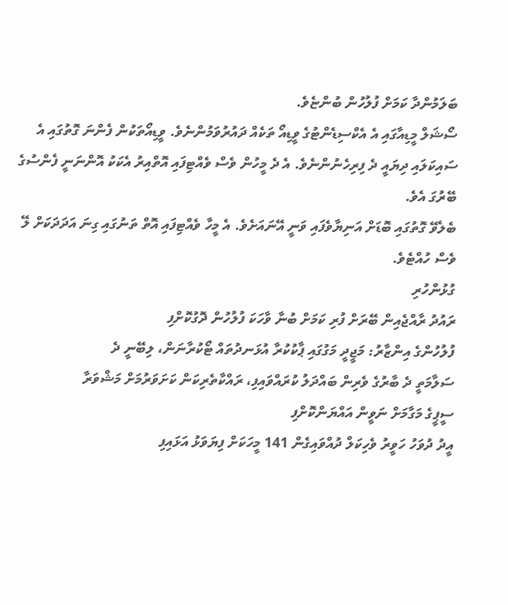ބަލަމުންދާ ކަމަށް ފުލުހުން ބުންޏެވެ.
ސޯޝަލް މީޑިއާގައި އެ އެކްސިޑެންޓުގެ ވީޑިއޯ ތަކެއް ދައުރުވަމުންނެވެ. ވީޑިއޯތަކުން ފެންނަ ގޮތުގައި އެ ސައިކަލައި ދިޔައީ ދެ ފިރިހެނުންނެވެ. އެ ދެ މީހުން ވެސް ވެއްޓިފައި އޮތްއިރު އެކަކު އޮންނަނީ ފެންސުގެ ބޭރުގަ އެވެ.
ބެލެވޭ ގޮތުގައި ބޮޑަށް އަނިޔާވެފައި ވަނީ އޭނައަށެވެ. އެ މީހާ ވެއްޓިފައި އޮތް ތަނުގައި ގިނަ އަދަދަކަށް ލޭ ވެސް ހުއްޓެވެ.
ގުޅުންހުރި
ރައުދު ރާއްޖެއިން ބޭރަށް ފުރި ކަމަށް ބުނާ ވާހަކަ ފުލުހުން ދޮގުކޮށްފި
ފުލުހުންގެ އިންޒާރު: މަޖީދީ މަގުގައި ޕާކުކުރާ އުޅަނދުތައް ޓޯކުރާނަން، ލިބޭނީ ދެ
ސަލާމަތީ ދެ ބާރުގެ ވެރިން ބައްދަލު ކުރައްވައިފި، ރައްކާތެރިކަން ކަށަވަރުމަށް މަޝްވަރާ
ސީޕީގެ މަގާމަށް ނަވީން އައްޔަންކޮށްފި
އީދު ދުވަހު ހަވީރު ވެހިކަލް ދުއްވައިގެން 141 މީހަކަށް ފިޔަވަޅު އަޅައިފި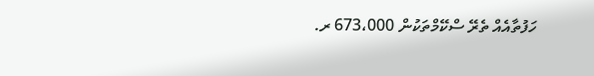ހަފުތާއެއް ތެރޭ ސްކޭމްތަކުން 673،000 ރ.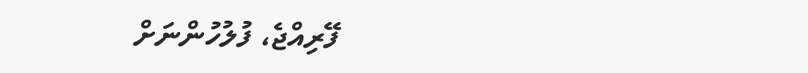ފޭރިއްޖެ، ފުލުހުންނަށް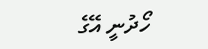ހޯދުނީ އޭގެ